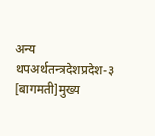अन्य थपअर्थतन्त्रदेशप्रदेश-३ [बागमती]मुख्य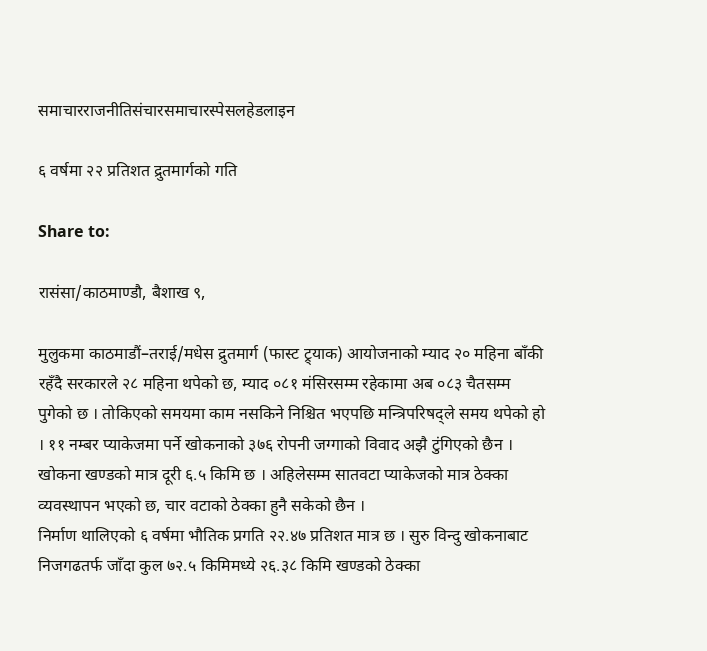समाचारराजनीतिसंचारसमाचारस्पेसलहेडलाइन

६ वर्षमा २२ प्रतिशत द्रुतमार्गको गति

Share to:

रासंसा/काठमाण्डौ, बैशाख ९,

मुलुकमा काठमाडौं–तराई/मधेस द्रुतमार्ग (फास्ट ट्र्याक) आयोजनाको म्याद २० महिना बाँकी रहँदै सरकारले २८ महिना थपेको छ, म्याद ०८१ मंसिरसम्म रहेकामा अब ०८३ चैतसम्म पुगेको छ । तोकिएको समयमा काम नसकिने निश्चित भएपछि मन्त्रिपरिषद्ले समय थपेको हो । ११ नम्बर प्याकेजमा पर्ने खोकनाको ३७६ रोपनी जग्गाको विवाद अझै टुंगिएको छैन । खोकना खण्डको मात्र दूरी ६.५ किमि छ । अहिलेसम्म सातवटा प्याकेजको मात्र ठेक्का व्यवस्थापन भएको छ, चार वटाको ठेक्का हुनै सकेको छैन ।
निर्माण थालिएको ६ वर्षमा भौतिक प्रगति २२.४७ प्रतिशत मात्र छ । सुरु विन्दु खोकनाबाट निजगढतर्फ जाँदा कुल ७२.५ किमिमध्ये २६.३८ किमि खण्डको ठेक्का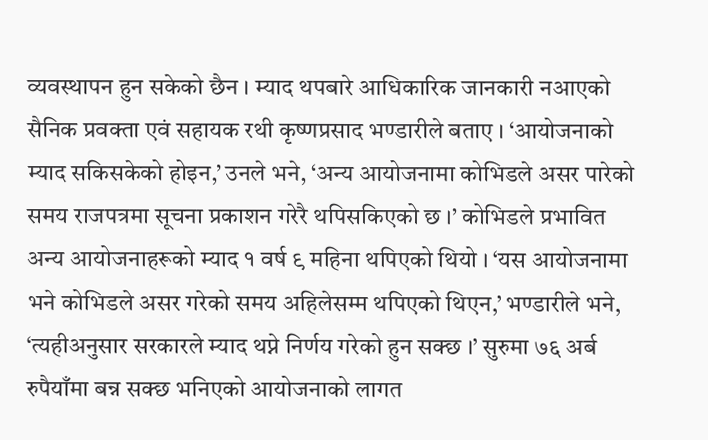व्यवस्थापन हुन सकेको छैन । म्याद थपबारे आधिकारिक जानकारी नआएको सैनिक प्रवक्ता एवं सहायक रथी कृष्णप्रसाद भण्डारीले बताए । ‘आयोजनाको म्याद सकिसकेको होइन,’ उनले भने, ‘अन्य आयोजनामा कोभिडले असर पारेको समय राजपत्रमा सूचना प्रकाशन गरेरै थपिसकिएको छ ।’ कोभिडले प्रभावित अन्य आयोजनाहरूको म्याद १ वर्ष ९ महिना थपिएको थियो । ‘यस आयोजनामा भने कोभिडले असर गरेको समय अहिलेसम्म थपिएको थिएन,’ भण्डारीले भने, ‘त्यहीअनुसार सरकारले म्याद थप्ने निर्णय गरेको हुन सक्छ ।’ सुरुमा ७६ अर्ब रुपैयाँमा बन्न सक्छ भनिएको आयोजनाको लागत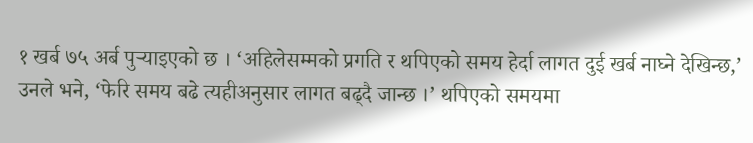१ खर्ब ७५ अर्ब पुर्‍याइएको छ । ‘अहिलेसम्मको प्रगति र थपिएको समय हेर्दा लागत दुई खर्ब नाघ्ने देखिन्छ,’ उनले भने, ‘फेरि समय बढे त्यहीअनुसार लागत बढ्दै जान्छ ।’ थपिएको समयमा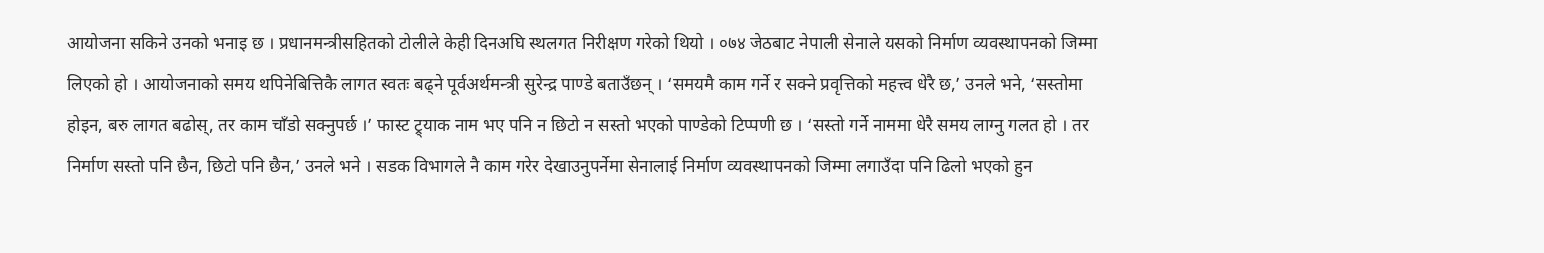आयोजना सकिने उनको भनाइ छ । प्रधानमन्त्रीसहितको टोलीले केही दिनअघि स्थलगत निरीक्षण गरेको थियो । ०७४ जेठबाट नेपाली सेनाले यसको निर्माण व्यवस्थापनको जिम्मा लिएको हो । आयोजनाको समय थपिनेबित्तिकै लागत स्वतः बढ्ने पूर्वअर्थमन्त्री सुरेन्द्र पाण्डे बताउँछन् । ‘समयमै काम गर्ने र सक्ने प्रवृत्तिको महत्त्व धेरै छ,’ उनले भने, ‘सस्तोमा होइन, बरु लागत बढोस्, तर काम चाँडो सक्नुपर्छ ।’ फास्ट ट्र्याक नाम भए पनि न छिटो न सस्तो भएको पाण्डेको टिप्पणी छ । ‘सस्तो गर्ने नाममा धेरै समय लाग्नु गलत हो । तर निर्माण सस्तो पनि छैन, छिटो पनि छैन,’ उनले भने । सडक विभागले नै काम गरेर देखाउनुपर्नेमा सेनालाई निर्माण व्यवस्थापनको जिम्मा लगाउँदा पनि ढिलो भएको हुन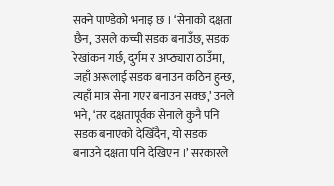सक्ने पाण्डेको भनाइ छ । ‘सेनाको दक्षता छैन, उसले कच्ची सडक बनाउँछ, सडक रेखांकन गर्छ, दुर्गम र अप्ठ्यारा ठाउँमा, जहाँ अरूलाई सडक बनाउन कठिन हुन्छ, त्यहाँ मात्र सेना गएर बनाउन सक्छ,’ उनले भने, ‘तर दक्षतापूर्वक सेनाले कुनै पनि सडक बनाएको देखिँदैन, यो सडक बनाउने दक्षता पनि देखिएन ।’ सरकारले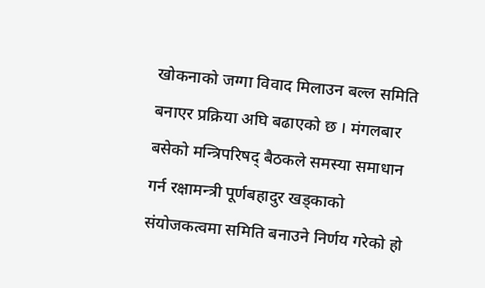खोकनाको जग्गा विवाद मिलाउन बल्ल समिति बनाएर प्रक्रिया अघि बढाएको छ । मंगलबार बसेको मन्त्रिपरिषद् बैठकले समस्या समाधान गर्न रक्षामन्त्री पूर्णबहादुर खड्काको संयोजकत्वमा समिति बनाउने निर्णय गरेको हो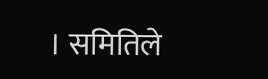। समितिले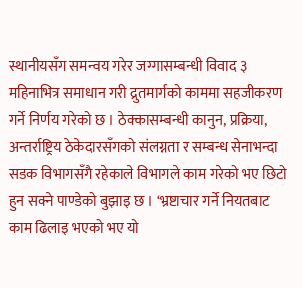स्थानीयसँग समन्वय गरेर जग्गासम्बन्धी विवाद ३ महिनाभित्र समाधान गरी द्रुतमार्गको काममा सहजीकरण गर्ने निर्णय गरेको छ । ठेक्कासम्बन्धी कानुन, प्रक्रिया, अन्तर्राष्ट्रिय ठेकेदारसँगको संलग्नता र सम्बन्ध सेनाभन्दा सडक विभागसँगै रहेकाले विभागले काम गरेको भए छिटो हुन सक्ने पाण्डेको बुझाइ छ । ‘भ्रष्टाचार गर्ने नियतबाट काम ढिलाइ भएको भए यो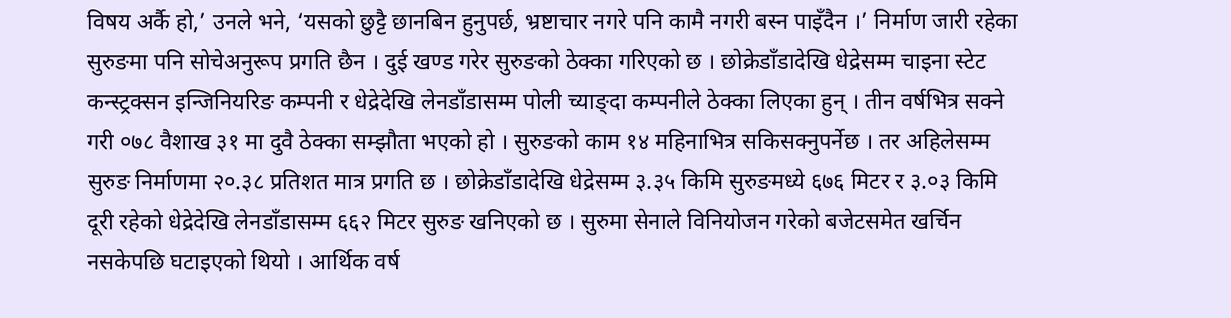विषय अर्कै हो,’ उनले भने, ‘यसको छुट्टै छानबिन हुनुपर्छ, भ्रष्टाचार नगरे पनि कामै नगरी बस्न पाइँदैन ।’ निर्माण जारी रहेका सुरुङमा पनि सोचेअनुरूप प्रगति छैन । दुई खण्ड गरेर सुरुङको ठेक्का गरिएको छ । छोक्रेडाँडादेखि धेद्रेसम्म चाइना स्टेट कन्स्ट्रक्सन इन्जिनियरिङ कम्पनी र धेद्रेदेखि लेनडाँडासम्म पोली च्याङ्दा कम्पनीले ठेक्का लिएका हुन् । तीन वर्षभित्र सक्ने गरी ०७८ वैशाख ३१ मा दुवै ठेक्का सम्झौता भएको हो । सुरुङको काम १४ महिनाभित्र सकिसक्नुपर्नेछ । तर अहिलेसम्म सुरुङ निर्माणमा २०.३८ प्रतिशत मात्र प्रगति छ । छोक्रेडाँडादेखि धेद्रेसम्म ३.३५ किमि सुरुङमध्ये ६७६ मिटर र ३.०३ किमि दूरी रहेको धेद्रेदेखि लेनडाँडासम्म ६६२ मिटर सुरुङ खनिएको छ । सुरुमा सेनाले विनियोजन गरेको बजेटसमेत खर्चिन नसकेपछि घटाइएको थियो । आर्थिक वर्ष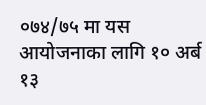०७४/७५ मा यस आयोजनाका लागि १० अर्ब १३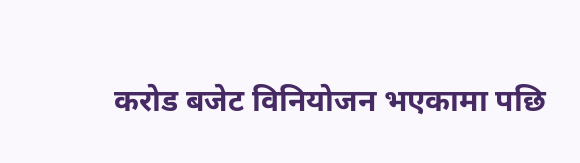करोड बजेट विनियोजन भएकामा पछि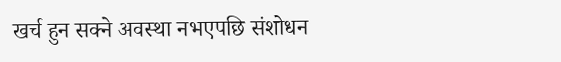खर्च हुन सक्ने अवस्था नभएपछि संशोधन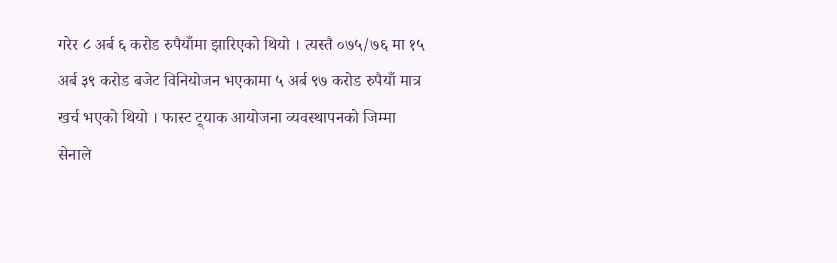गरेर ८ अर्ब ६ करोड रुपैयाँमा झारिएको थियो । त्यस्तै ०७५/७६ मा १५ अर्ब ३९ करोड बजेट विनियोजन भएकामा ५ अर्ब ९७ करोड रुपैयाँ मात्र खर्च भएको थियो । फास्ट ट्र्याक आयोजना व्यवस्थापनको जिम्मा सेनाले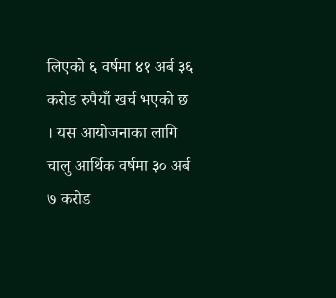लिएको ६ वर्षमा ४१ अर्ब ३६ करोड रुपैयाँ खर्च भएको छ । यस आयोजनाका लागि चालु आर्थिक वर्षमा ३० अर्ब ७ करोड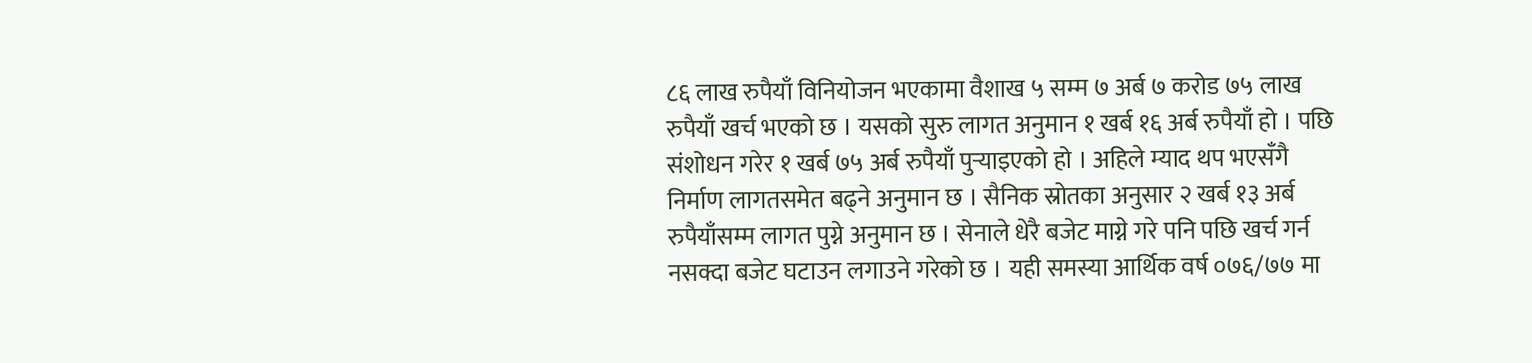८६ लाख रुपैयाँ विनियोजन भएकामा वैशाख ५ सम्म ७ अर्ब ७ करोड ७५ लाख रुपैयाँ खर्च भएको छ । यसको सुरु लागत अनुमान १ खर्ब १६ अर्ब रुपैयाँ हो । पछि संशोधन गरेर १ खर्ब ७५ अर्ब रुपैयाँ पुर्‍याइएको हो । अहिले म्याद थप भएसँगै निर्माण लागतसमेत बढ्ने अनुमान छ । सैनिक स्रोतका अनुसार २ खर्ब १३ अर्ब रुपैयाँसम्म लागत पुग्ने अनुमान छ । सेनाले धेरै बजेट माग्ने गरे पनि पछि खर्च गर्न नसक्दा बजेट घटाउन लगाउने गरेको छ । यही समस्या आर्थिक वर्ष ०७६/७७ मा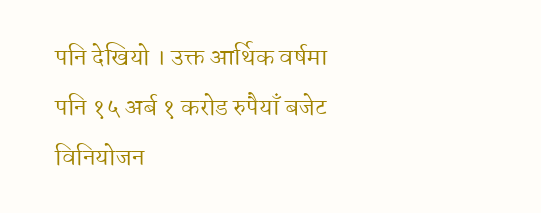पनि देखियो । उक्त आर्थिक वर्षमा पनि १५ अर्ब १ करोड रुपैयाँ बजेट विनियोजन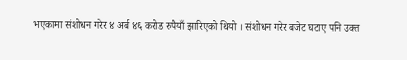भएकामा संशोधन गरेर ४ अर्ब ४६ करोड रुपैयाँ झारिएको थियो । संशोधन गरेर बजेट घटाए पनि उक्त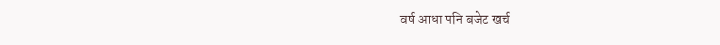वर्ष आधा पनि बजेट खर्च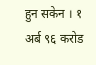हुन सकेन । १ अर्ब ९६ करोड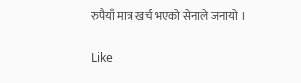रुपैयाँ मात्र खर्च भएको सेनाले जनायो ।

Like